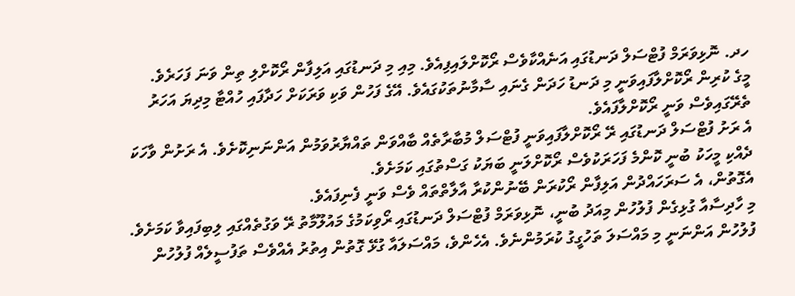ހދ. ނޮޅިވަރަމް ފުޓްސަލް ދަނޑުގައި އަނެއްކާވެސް ރޯކޮށްލައިފިއެވެ. މިއި މި ދަނޑުގައި އަލިފާން ރޯކޮށްލި ތިން ވަނަ ފަހަރެވެ.
މީގެ ކުރިން ރޯކޮށްލާފައިވަނީ މި ދަނޑު ހަދަން ގެނައި ސާމާނުތަކުގައެވެ. އޭގެ ފަހުން ވަކި ވަރަކަށް ހަދާފައި ހުއްޓާ މިދިޔަ އަހަރު ތެރޭގައިވެސް ވަނީ ރޯކޮށްލާފައެވެ.
އެ ރަށު ފުޓްސަލް ދަނޑުގައި ރޭ ރޯކޮށްލާފައިވަނީ ފުޓްސަލް މުބާރާތެއް ބާއްވަން ތައްޔާރުވަމުން އަންނަނިކޮށެވެ. އެ ރަށުން ވާހަކަ ދެއްކި މީހަކު ބުނީ ކޮންމެ ފަހަރަކުވެސް ރޯކޮށްލަނީ ބަޔަކު ގަސްތުގައި ކަމަށެވެ.
އެގޮތުން، އެ ސަރަހައްދުން އަލިފާން ރޯކުރަން ބޭނުންކުރާ އާލާތްތައް ވެސް ވަނީ ފެނިފައެވެ.
މި ހާދިސާއާ ގުޅިގެން ފުލުހުން މިއަދު ބުނީ، ނޮޅިވަރަމް ފުޓްސަލް ދަނޑުގައި ރޯވިކަމުގެ މައުލޫމާތު ރޭ ވަގުތެއްގައި ލިބިފައިވާ ކަމަށެވެ.
ފުލުހުން އަންނަނީ މި މައްސަލަ ތަހުގީގު ކުރަމުންނެވެ. އެހެންވެ، މައްސަލައާ ގުޅޭ ގޮތުން އިތުރު އެއްވެސް ތަފުސީލެއް ފުލުހުން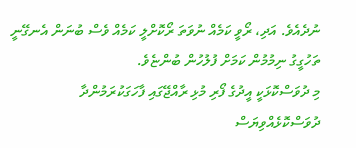ނުދެއެވެ. އަދި، ރޯވީ ކަމެއް ނުވަތަ ރޯކޮށްލީ ކަމެއް ވެސް ބުނަން އެނގޭނީ ތަހުގީގު ނިމުމުން ކަމަށް ފުލުހުން ބުންޏެވެ.
މި ދުވަސްކޮޅަކީ އީދުގެ ފޯރި މުޅި ރާއްޖޭގައި ފާހަގަކުރަމުންދާ ދުވަސްކޮޅެއްވިޔަސް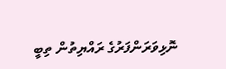ނޮޅިވަރަންފަރުގެ ރައްޔިތުން ތިބީ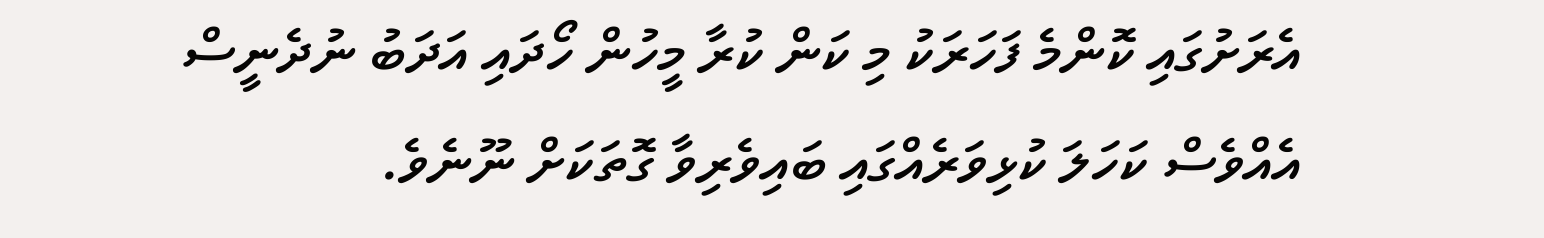އެރަށުގައި ކޮންމެ ފަހަރަކު މި ކަން ކުރާ މީހުން ހޯދައި އަދަބު ނުދެނީސް އެއްވެސް ކަހަލަ ކުޅިވަރެއްގައި ބައިވެރިވާ ގޮތަކަށް ނޫނެވެ.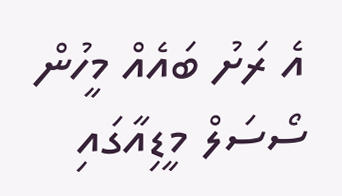އެ ރަށު ބައެއް މީހުން ސޯސަލް މީޑިއާގައި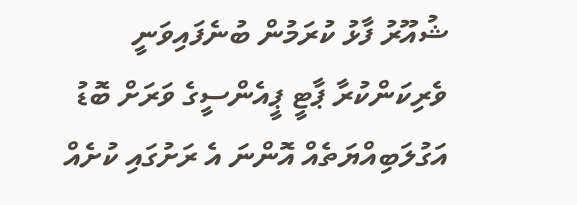ޝުއޫރު ފާޅު ކުރަމުން ބުނެފައިވަނީ ވެރިކަންކުރާ ޕާޓީ ޕީއެންސީގެ ވަރަށް ބޮޑު އަގުލަބިއްޔަތެއް އޮންނަ އެ ރަށުގައި ކުށެއް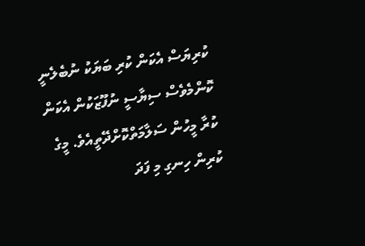ކުރިޔަސް އެކަން ކުރި ބަޔަކު ނުބެލެނީ ކޮންމެވެސް ސިޔާސީ ނުފޫޒަކުން އެކަން ކުރާ މީހުން ސަލާމަތްކޮށްދޭތީއެވެ. މީގެ ކުރިން ހިނގި މި ފަދަ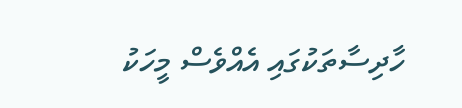ހާދިސާތަކުގައި އެއްވެސް މީހަކު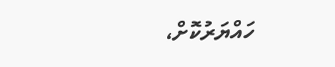ހައްޔަރުކޮށް،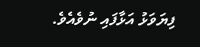ފިޔަވަޅު އަޅާފައި ނުވެއެވެ.